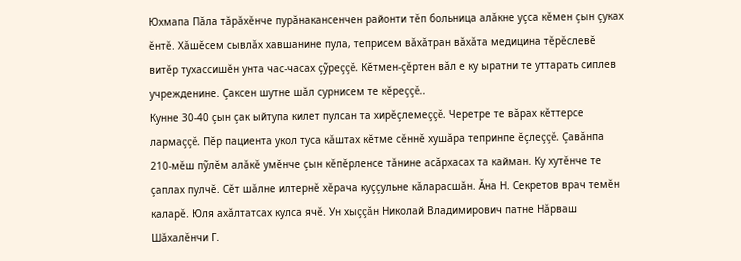Юхмапа Пăла тăрăхĕнче пурăнакансенчен районти тĕп больница алăкне уçса кĕмен çын çуках ĕнтĕ. Хăшĕсем сывлăх хавшанине пула, теприсем вăхăтран вăхăта медицина тĕрĕслевĕ витĕр тухассишĕн унта час-часах çỹреççĕ. Кĕтмен-çĕртен вăл е ку ыратни те уттарать сиплев учрежденине. Çаксен шутне шăл сурнисем те кĕреççĕ..
Кунне 30-40 çын çак ыйтупа килет пулсан та хирĕçлемеççĕ. Черетре те вăрах кĕттерсе лармаççĕ. Пĕр пациента укол туса кăштах кĕтме сĕннĕ хушăра тепринпе ĕçлеççĕ. Çавăнпа 210-мĕш пỹлĕм алăкĕ умĕнче çын кĕпĕрленсе тăнине асăрхасах та кайман. Ку хутĕнче те çаплах пулчĕ. Сĕт шăлне илтернĕ хĕрача куççульне кăларасшăн. Ăна Н. Секретов врач темĕн каларĕ. Юля ахăлтатсах кулса ячĕ. Ун хыççăн Николай Владимирович патне Нăрваш Шăхалĕнчи Г.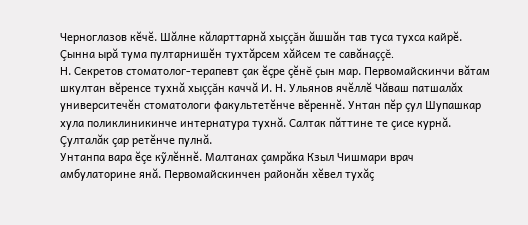Черноглазов кĕчĕ. Шăлне кăларттарнă хыççăн ăшшăн тав туса тухса кайрĕ. Çынна ырă тума пултарнишĕн тухтăрсем хăйсем те савăнаççĕ.
Н. Секретов стоматолог-терапевт çак ĕçре çĕнĕ çын мар. Первомайскинчи вăтам шкултан вĕренсе тухнă хыççăн каччă И. Н. Ульянов ячĕллĕ Чăваш патшалăх университечĕн стоматологи факультетĕнче вĕреннĕ. Унтан пĕр çул Шупашкар хула поликлиникинче интернатура тухнă. Салтак пăттине те çисе курнă. Çулталăк çар ретĕнче пулнă.
Унтанпа вара ĕçе кỹлĕннĕ. Малтанах çамрăка Кзыл Чишмари врач амбулаторине янă. Первомайскинчен районăн хĕвел тухăç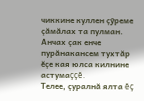чиккине куллен çỹреме çăмăлах та пулман. Анчах çак енче пурăнакансем тухтăр ĕçе кая юлса килнине астумаççĕ.
Телее, çуралнă ялта ĕç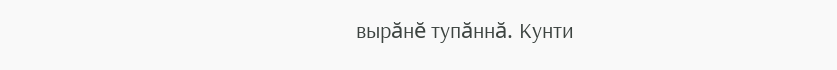вырăнĕ тупăннă. Кунти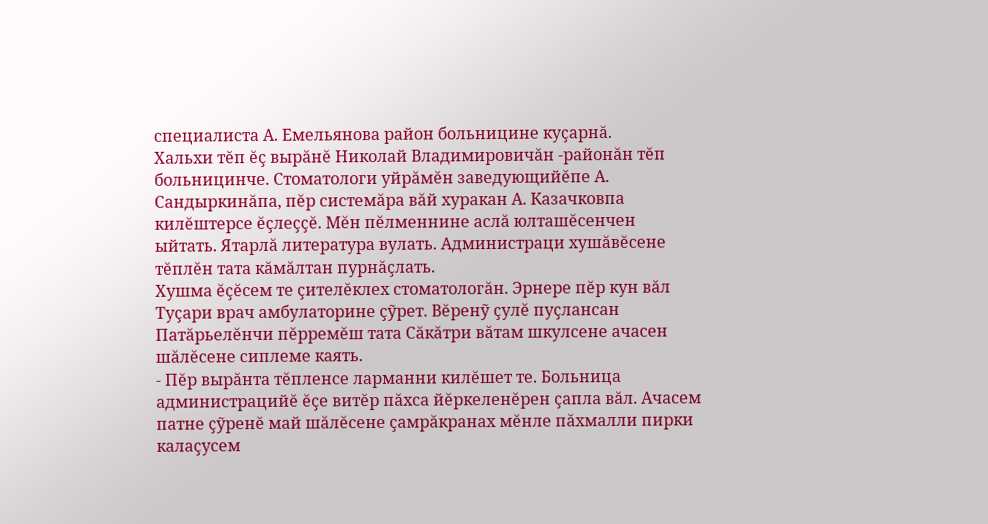специалиста А. Емельянова район больницине куçарнă.
Хальхи тĕп ĕç вырăнĕ Николай Владимировичăн -районăн тĕп больницинче. Стоматологи уйрăмĕн заведующийĕпе А. Сандыркинăпа, пĕр системăра вăй хуракан А. Казачковпа килĕштерсе ĕçлеççĕ. Мĕн пĕлменнине аслă юлташĕсенчен ыйтать. Ятарлă литература вулать. Администраци хушăвĕсене тĕплĕн тата кăмăлтан пурнăçлать.
Хушма ĕçĕсем те çителĕклех стоматологăн. Эрнере пĕр кун вăл Туçари врач амбулаторине çỹрет. Вĕренỹ çулĕ пуçлансан Патăрьелĕнчи пĕрремĕш тата Сăкăтри вăтам шкулсене ачасен шăлĕсене сиплеме каять.
- Пĕр вырăнта тĕпленсе ларманни килĕшет те. Больница администрацийĕ ĕçе витĕр пăхса йĕркеленĕрен çапла вăл. Ачасем патне çỹренĕ май шăлĕсене çамрăкранах мĕнле пăхмалли пирки калаçусем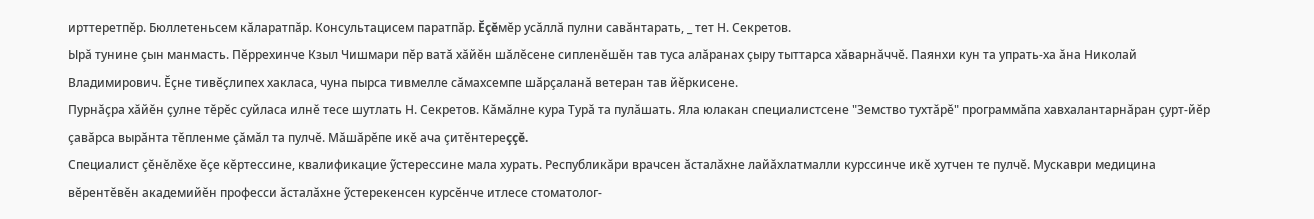ирттеретпĕр. Бюллетеньсем кăларатпăр. Консультацисем паратпăр. Ĕçĕмĕр усăллă пулни савăнтарать, _ тет Н. Секретов.
Ырă тунине çын манмасть. Пĕррехинче Кзыл Чишмари пĕр ватă хăйĕн шăлĕсене сипленĕшĕн тав туса алăранах çыру тыттарса хăварнăччĕ. Паянхи кун та упрать-ха ăна Николай Владимирович. Ĕçне тивĕçлипех хакласа, чуна пырса тивмелле сăмахсемпе шăрçаланă ветеран тав йĕркисене.
Пурнăçра хăйĕн çулне тĕрĕс суйласа илнĕ тесе шутлать Н. Секретов. Кăмăлне кура Турă та пулăшать. Яла юлакан специалистсене "Земство тухтăрĕ" программăпа хавхалантарнăран çурт-йĕр çавăрса вырăнта тĕпленме çăмăл та пулчĕ. Мăшăрĕпе икĕ ача çитĕнтереççĕ.
Специалист çĕнĕлĕхе ĕçе кĕртессине, квалификацие ỹстерессине мала хурать. Республикăри врачсен ăсталăхне лайăхлатмалли курссинче икĕ хутчен те пулчĕ. Мускаври медицина вĕрентĕвĕн академийĕн професси ăсталăхне ỹстерекенсен курсĕнче итлесе стоматолог-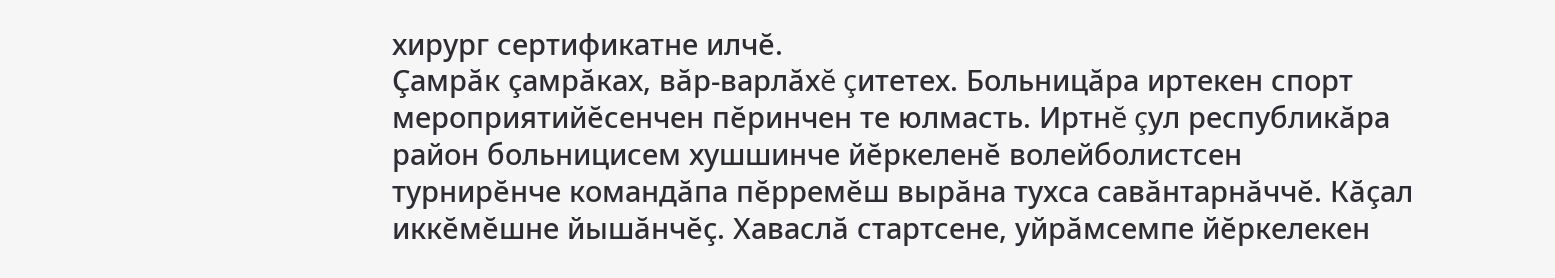хирург сертификатне илчĕ.
Çамрăк çамрăках, вăр-варлăхĕ çитетех. Больницăра иртекен спорт мероприятийĕсенчен пĕринчен те юлмасть. Иртнĕ çул республикăра район больницисем хушшинче йĕркеленĕ волейболистсен турнирĕнче командăпа пĕрремĕш вырăна тухса савăнтарнăччĕ. Кăçал иккĕмĕшне йышăнчĕç. Хаваслă стартсене, уйрăмсемпе йĕркелекен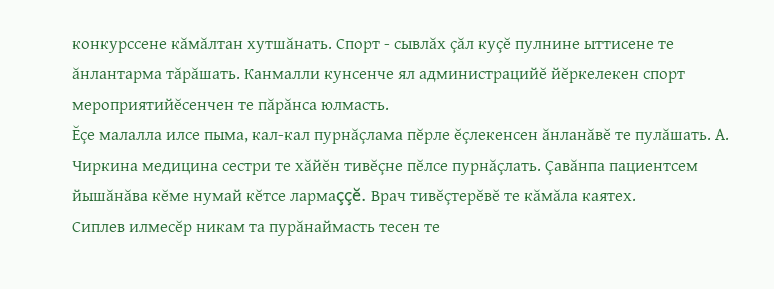конкурссене кăмăлтан хутшăнать. Спорт - сывлăх çăл куçĕ пулнине ыттисене те ăнлантарма тăрăшать. Канмалли кунсенче ял администрацийĕ йĕркелекен спорт мероприятийĕсенчен те пăрăнса юлмасть.
Ĕçе малалла илсе пыма, кал-кал пурнăçлама пĕрле ĕçлекенсен ăнланăвĕ те пулăшать. А. Чиркина медицина сестри те хăйĕн тивĕçне пĕлсе пурнăçлать. Çавăнпа пациентсем йышăнăва кĕме нумай кĕтсе лармаççĕ. Врач тивĕçтерĕвĕ те кăмăла каятех.
Сиплев илмесĕр никам та пурăнаймасть тесен те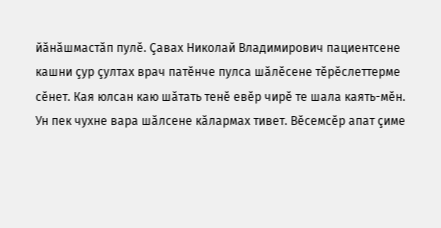йăнăшмастăп пулĕ. Çавах Николай Владимирович пациентсене кашни çур çултах врач патĕнче пулса шăлĕсене тĕрĕслеттерме сĕнет. Кая юлсан каю шăтать тенĕ евĕр чирĕ те шала каять-мĕн. Ун пек чухне вара шăлсене кăлармах тивет. Вĕсемсĕр апат çиме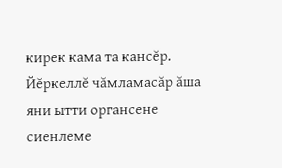кирек кама та кансĕр. Йĕркеллĕ чăмламасăр ăша яни ытти органсене сиенлеме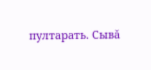пултарать. Сывă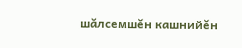шăлсемшĕн кашнийĕн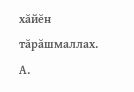хăйĕн тăрăшмаллах.
А.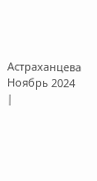Астраханцева
Ноябрь 2024 |